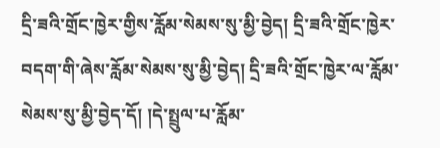དྲི་ཟའི་གྲོང་ཁྱེར་གྱིས་རློམ་སེམས་སུ་མྱི་བྱེད། དྲི་ཟའི་གྲོང་ཁྱེར་བདག་གི་ཞེས་རློམ་སེམས་སུ་མྱི་བྱེད། དྲི་ཟའི་གྲོང་ཁྱེར་ལ་རློམ་སེམས་སུ་མྱི་བྱེད་དོ། །དེ་སྤྲུལ་པ་རློམ་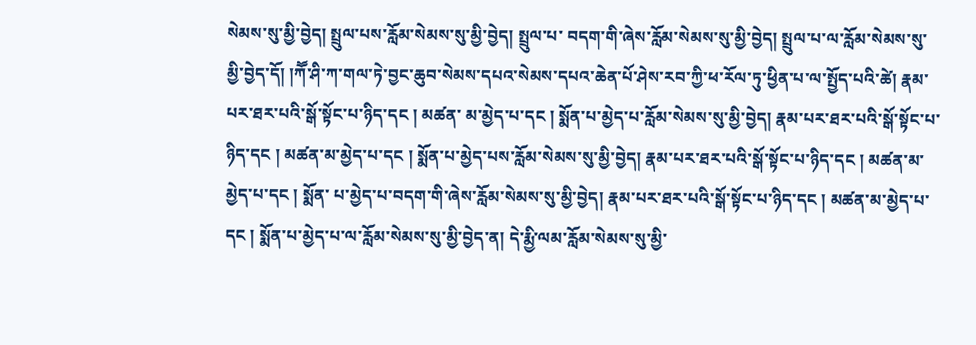སེམས་སུ་མྱི་བྱེད། སྤྲུལ་པས་རློམ་སེམས་སུ་མྱི་བྱེད། སྤྲུལ་པ་ བདག་གི་ཞེས་རློམ་སེམས་སུ་མྱི་བྱེད། སྤྲུལ་པ་ལ་རློམ་སེམས་སུ་མྱི་བྱེད་དོ། །ཀཽ་ཤི་ཀ་གལ་ཏེ་བྱང་ཆུབ་སེམས་དཔའ་སེམས་དཔའ་ཆེན་པོ་ཤེས་རབ་ཀྱི་ཕ་རོལ་ཏུ་ཕྱིན་པ་ལ་སྤྱོད་པའི་ཚེ། རྣམ་པར་ཐར་པའི་སྒོ་སྟོང་པ་ཉིད་དང ། མཚན་ མ་མྱེད་པ་དང ། སྨོན་པ་མྱེད་པ་རློམ་སེམས་སུ་མྱི་བྱེད། རྣམ་པར་ཐར་པའི་སྒོ་སྟོང་པ་ཉིད་དང ། མཚན་མ་མྱེད་པ་དང ། སྨོན་པ་མྱེད་པས་རློམ་སེམས་སུ་མྱི་བྱེད། རྣམ་པར་ཐར་པའི་སྒོ་སྟོང་པ་ཉིད་དང ། མཚན་མ་མྱེད་པ་དང ། སྨོན་ པ་མྱེད་པ་བདག་གི་ཞེས་རློམ་སེམས་སུ་མྱི་བྱེད། རྣམ་པར་ཐར་པའི་སྒོ་སྟོང་པ་ཉིད་དང ། མཚན་མ་མྱེད་པ་དང ། སྨོན་པ་མྱེད་པ་ལ་རློམ་སེམས་སུ་མྱི་བྱེད་ན། དེ་རྨྱི་ལམ་རློམ་སེམས་སུ་མྱི་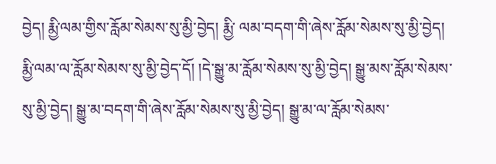བྱེད། རྨྱི་ལམ་གྱིས་རློམ་སེམས་སུ་མྱི་བྱེད། རྨྱི་ ལམ་བདག་གི་ཞེས་རློམ་སེམས་སུ་མྱི་བྱེད། རྨྱི་ལམ་ལ་རློམ་སེམས་སུ་མྱི་བྱེད་དོ། །དེ་སྒྱུ་མ་རློམ་སེམས་སུ་མྱི་བྱེད། སྒྱུ་མས་རློམ་སེམས་སུ་མྱི་བྱེད། སྒྱུ་མ་བདག་གི་ཞེས་རློམ་སེམས་སུ་མྱི་བྱེད། སྒྱུ་མ་ལ་རློམ་སེམས་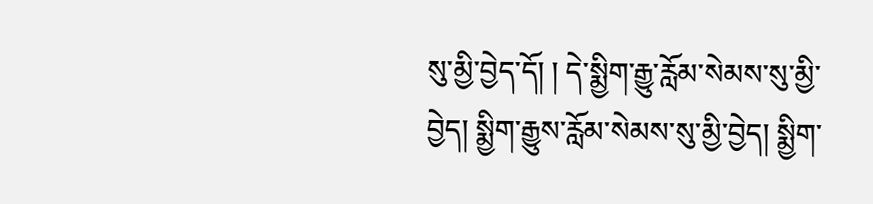སུ་མྱི་བྱེད་དོ། ། དེ་སྨྱིག་རྒྱུ་རློམ་སེམས་སུ་མྱི་བྱེད། སྨྱིག་རྒྱུས་རློམ་སེམས་སུ་མྱི་བྱེད། སྨྱིག་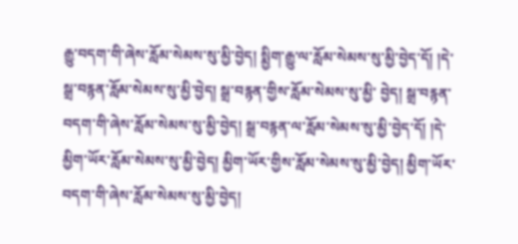རྒྱུ་བདག་གི་ཞེས་རློམ་སེམས་སུ་མྱི་བྱེད། སྨྱིག་རྒྱུ་ལ་རློམ་སེམས་སུ་མྱི་བྱེད་དོ། །དེ་སྒྲ་བརྙན་རློམ་སེམས་སུ་མྱི་བྱེད། སྒྲ་བརྙན་གྱིས་རློམ་སེམས་སུ་མྱི་ བྱེད། སྒྲ་བརྙན་བདག་གི་ཞེས་རློམ་སེམས་སུ་མྱི་བྱེད། སྒྲ་བརྙན་ལ་རློམ་སེམས་སུ་མྱི་བྱེད་དོ། །དེ་མྱིག་ཡོར་རློམ་སེམས་སུ་མྱི་བྱེད། མྱིག་ཡོར་གྱིས་རློམ་སེམས་སུ་མྱི་བྱེད། མྱིག་ཡོར་བདག་གི་ཞེས་རློམ་སེམས་སུ་མྱི་བྱེད།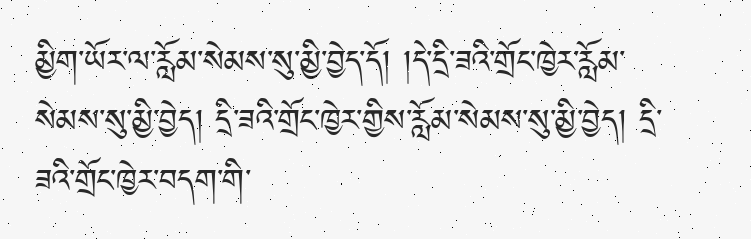མྱིག་ཡོར་ལ་རློམ་སེམས་སུ་མྱི་བྱེད་དོ། །དེ་དྲི་ཟའི་གྲོང་ཁྱེར་རློམ་སེམས་སུ་མྱི་བྱེད། དྲི་ཟའི་གྲོང་ཁྱེར་གྱིས་རློམ་སེམས་སུ་མྱི་བྱེད། དྲི་ཟའི་གྲོང་ཁྱེར་བདག་གི་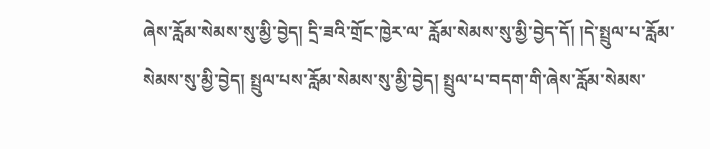ཞེས་རློམ་སེམས་སུ་མྱི་བྱེད། དྲི་ཟའི་གྲོང་ཁྱེར་ལ་ རློམ་སེམས་སུ་མྱི་བྱེད་དོ། །དེ་སྤྲུལ་པ་རློམ་སེམས་སུ་མྱི་བྱེད། སྤྲུལ་པས་རློམ་སེམས་སུ་མྱི་བྱེད། སྤྲུལ་པ་བདག་གི་ཞེས་རློམ་སེམས་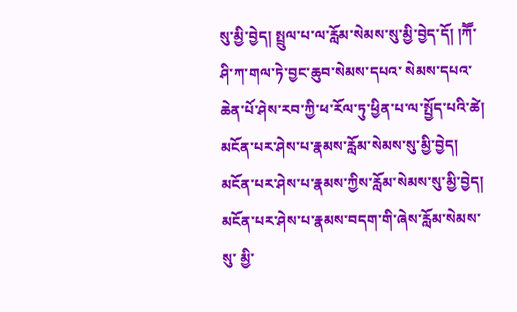སུ་མྱི་བྱེད། སྤྲུལ་པ་ལ་རློམ་སེམས་སུ་མྱི་བྱེད་དོ། །ཀཽ་ཤི་ཀ་གལ་ཏེ་བྱང་ཆུབ་སེམས་དཔའ་ སེམས་དཔའ་ཆེན་པོ་ཤེས་རབ་ཀྱི་ཕ་རོལ་ཏུ་ཕྱིན་པ་ལ་སྤྱོད་པའི་ཚེ། མངོན་པར་ཤེས་པ་རྣམས་རློམ་སེམས་སུ་མྱི་བྱེད། མངོན་པར་ཤེས་པ་རྣམས་ཀྱིས་རློམ་སེམས་སུ་མྱི་བྱེད། མངོན་པར་ཤེས་པ་རྣམས་བདག་གི་ཞེས་རློམ་སེམས་སུ་ མྱི་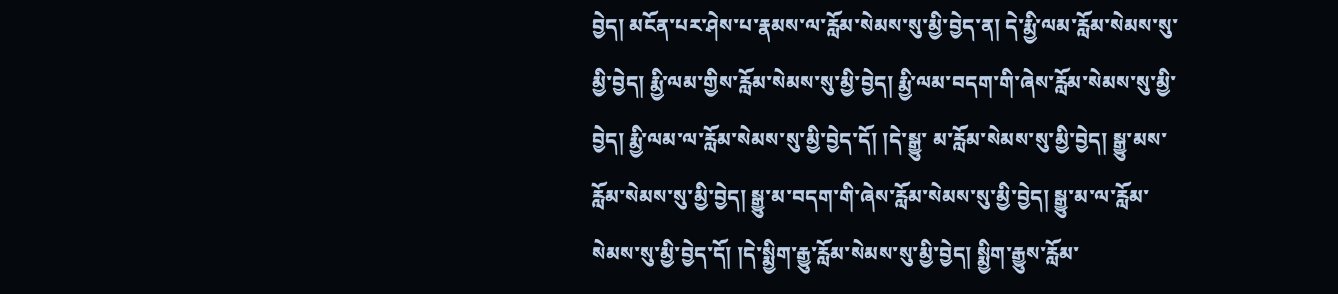བྱེད། མངོན་པར་ཤེས་པ་རྣམས་ལ་རློམ་སེམས་སུ་མྱི་བྱེད་ན། དེ་རྨྱི་ལམ་རློམ་སེམས་སུ་མྱི་བྱེད། རྨྱི་ལམ་གྱིས་རློམ་སེམས་སུ་མྱི་བྱེད། རྨྱི་ལམ་བདག་གི་ཞེས་རློམ་སེམས་སུ་མྱི་བྱེད། རྨྱི་ལམ་ལ་རློམ་སེམས་སུ་མྱི་བྱེད་དོ། །དེ་སྒྱུ་ མ་རློམ་སེམས་སུ་མྱི་བྱེད། སྒྱུ་མས་རློམ་སེམས་སུ་མྱི་བྱེད། སྒྱུ་མ་བདག་གི་ཞེས་རློམ་སེམས་སུ་མྱི་བྱེད། སྒྱུ་མ་ལ་རློམ་སེམས་སུ་མྱི་བྱེད་དོ། །དེ་སྨྱིག་རྒྱུ་རློམ་སེམས་སུ་མྱི་བྱེད། སྨྱིག་རྒྱུས་རློམ་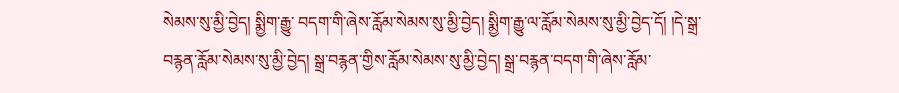སེམས་སུ་མྱི་བྱེད། སྨྱིག་རྒྱུ་ བདག་གི་ཞེས་རློམ་སེམས་སུ་མྱི་བྱེད། སྨྱིག་རྒྱུ་ལ་རློམ་སེམས་སུ་མྱི་བྱེད་དོ། །དེ་སྒྲ་བརྙན་རློམ་སེམས་སུ་མྱི་བྱེད། སྒྲ་བརྙན་གྱིས་རློམ་སེམས་སུ་མྱི་བྱེད། སྒྲ་བརྙན་བདག་གི་ཞེས་རློམ་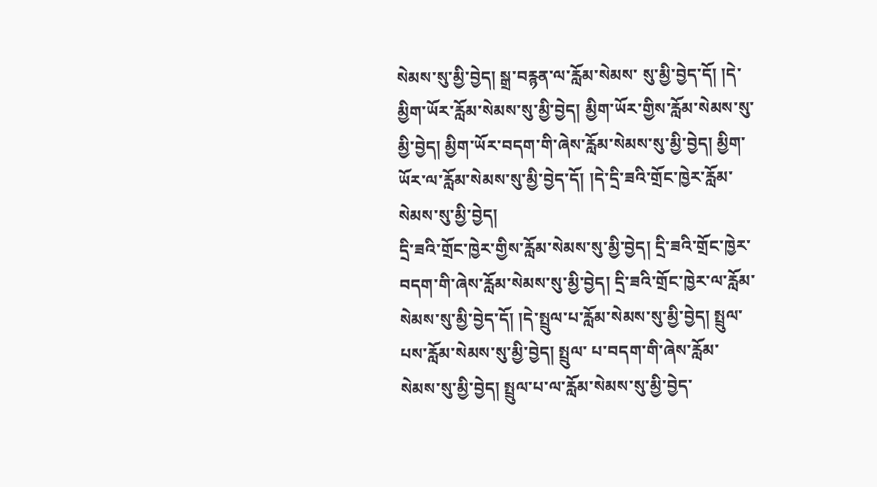སེམས་སུ་མྱི་བྱེད། སྒྲ་བརྙན་ལ་རློམ་སེམས་ སུ་མྱི་བྱེད་དོ། །དེ་མྱིག་ཡོར་རློམ་སེམས་སུ་མྱི་བྱེད། མྱིག་ཡོར་གྱིས་རློམ་སེམས་སུ་མྱི་བྱེད། མྱིག་ཡོར་བདག་གི་ཞེས་རློམ་སེམས་སུ་མྱི་བྱེད། མྱིག་ཡོར་ལ་རློམ་སེམས་སུ་མྱི་བྱེད་དོ། །དེ་དྲི་ཟའི་གྲོང་ཁྱེར་རློམ་སེམས་སུ་མྱི་བྱེད།
དྲི་ཟའི་གྲོང་ཁྱེར་གྱིས་རློམ་སེམས་སུ་མྱི་བྱེད། དྲི་ཟའི་གྲོང་ཁྱེར་བདག་གི་ཞེས་རློམ་སེམས་སུ་མྱི་བྱེད། དྲི་ཟའི་གྲོང་ཁྱེར་ལ་རློམ་སེམས་སུ་མྱི་བྱེད་དོ། །དེ་སྤྲུལ་པ་རློམ་སེམས་སུ་མྱི་བྱེད། སྤྲུལ་པས་རློམ་སེམས་སུ་མྱི་བྱེད། སྤྲུལ་ པ་བདག་གི་ཞེས་རློམ་སེམས་སུ་མྱི་བྱེད། སྤྲུལ་པ་ལ་རློམ་སེམས་སུ་མྱི་བྱེད་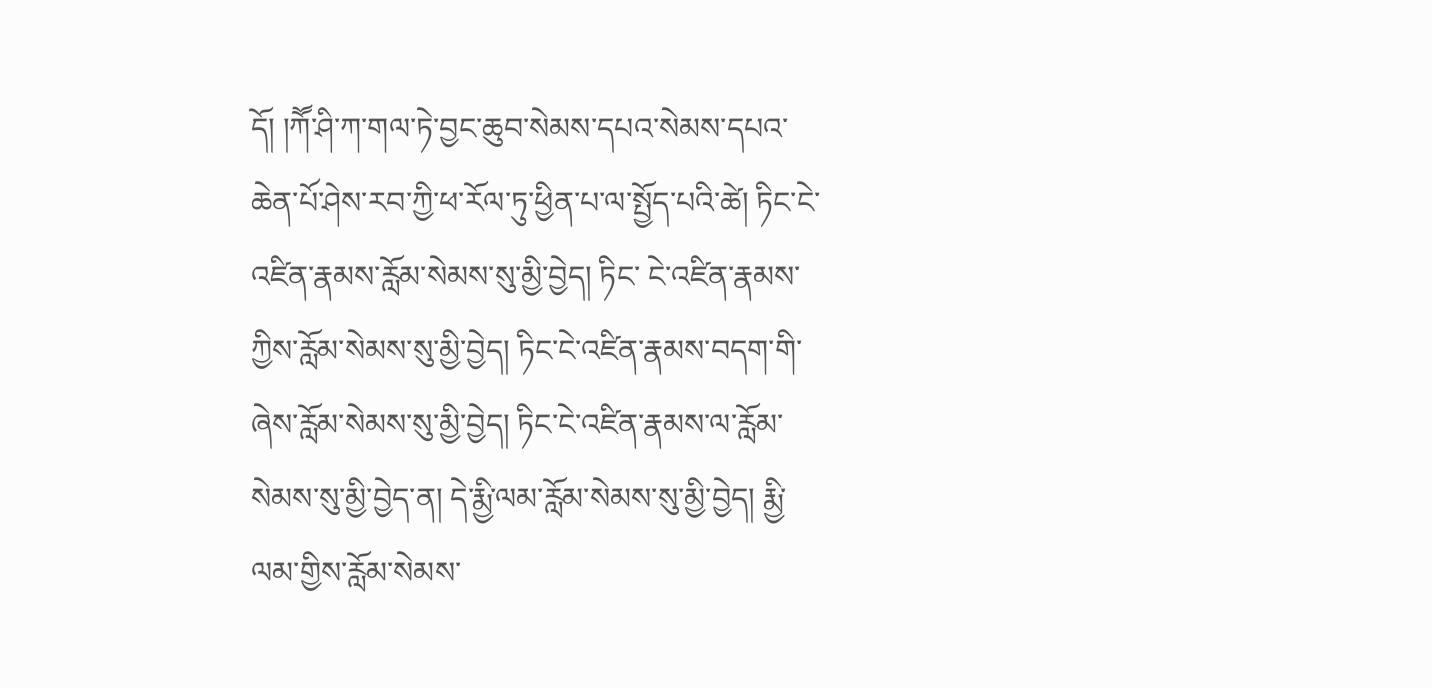དོ། །ཀཽ་ཤི་ཀ་གལ་ཏེ་བྱང་ཆུབ་སེམས་དཔའ་སེམས་དཔའ་ཆེན་པོ་ཤེས་རབ་ཀྱི་ཕ་རོལ་ཏུ་ཕྱིན་པ་ལ་སྤྱོད་པའི་ཚེ། ཏིང་ངེ་འཛིན་རྣམས་རློམ་སེམས་སུ་མྱི་བྱེད། ཏིང་ ངེ་འཛིན་རྣམས་ཀྱིས་རློམ་སེམས་སུ་མྱི་བྱེད། ཏིང་ངེ་འཛིན་རྣམས་བདག་གི་ཞེས་རློམ་སེམས་སུ་མྱི་བྱེད། ཏིང་ངེ་འཛིན་རྣམས་ལ་རློམ་སེམས་སུ་མྱི་བྱེད་ན། དེ་རྨྱི་ལམ་རློམ་སེམས་སུ་མྱི་བྱེད། རྨྱི་ལམ་གྱིས་རློམ་སེམས་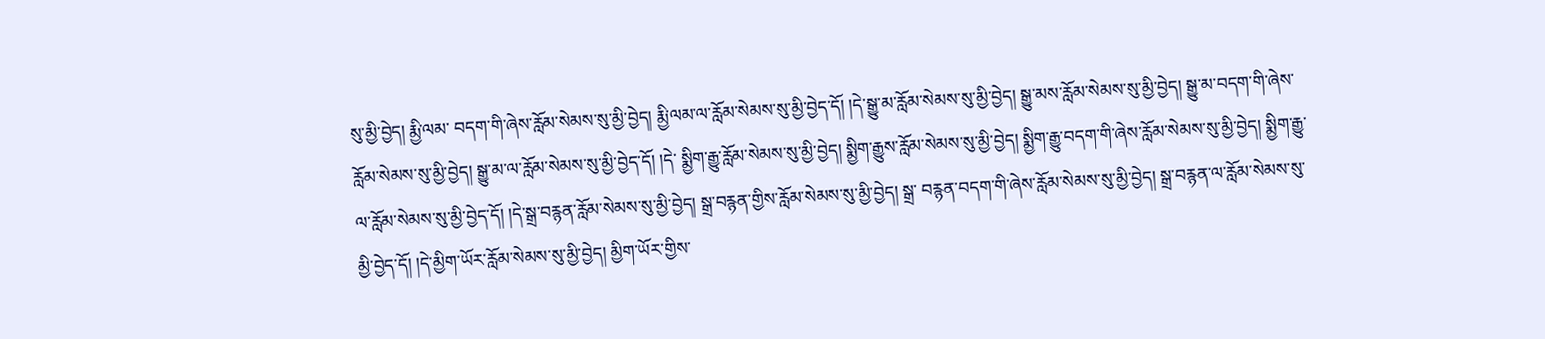སུ་མྱི་བྱེད། རྨྱི་ལམ་ བདག་གི་ཞེས་རློམ་སེམས་སུ་མྱི་བྱེད། རྨྱི་ལམ་ལ་རློམ་སེམས་སུ་མྱི་བྱེད་དོ། །དེ་སྒྱུ་མ་རློམ་སེམས་སུ་མྱི་བྱེད། སྒྱུ་མས་རློམ་སེམས་སུ་མྱི་བྱེད། སྒྱུ་མ་བདག་གི་ཞེས་རློམ་སེམས་སུ་མྱི་བྱེད། སྒྱུ་མ་ལ་རློམ་སེམས་སུ་མྱི་བྱེད་དོ། །དེ་ སྨྱིག་རྒྱུ་རློམ་སེམས་སུ་མྱི་བྱེད། སྨྱིག་རྒྱུས་རློམ་སེམས་སུ་མྱི་བྱེད། སྨྱིག་རྒྱུ་བདག་གི་ཞེས་རློམ་སེམས་སུ་མྱི་བྱེད། སྨྱིག་རྒྱུ་ལ་རློམ་སེམས་སུ་མྱི་བྱེད་དོ། །དེ་སྒྲ་བརྙན་རློམ་སེམས་སུ་མྱི་བྱེད། སྒྲ་བརྙན་གྱིས་རློམ་སེམས་སུ་མྱི་བྱེད། སྒྲ་ བརྙན་བདག་གི་ཞེས་རློམ་སེམས་སུ་མྱི་བྱེད། སྒྲ་བརྙན་ལ་རློམ་སེམས་སུ་མྱི་བྱེད་དོ། །དེ་མྱིག་ཡོར་རློམ་སེམས་སུ་མྱི་བྱེད། མྱིག་ཡོར་གྱིས་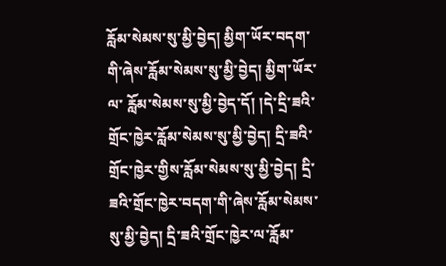རློམ་སེམས་སུ་མྱི་བྱེད། མྱིག་ཡོར་བདག་གི་ཞེས་རློམ་སེམས་སུ་མྱི་བྱེད། མྱིག་ཡོར་ལ་ རློམ་སེམས་སུ་མྱི་བྱེད་དོ། །དེ་དྲི་ཟའི་གྲོང་ཁྱེར་རློམ་སེམས་སུ་མྱི་བྱེད། དྲི་ཟའི་གྲོང་ཁྱེར་གྱིས་རློམ་སེམས་སུ་མྱི་བྱེད། དྲི་ཟའི་གྲོང་ཁྱེར་བདག་གི་ཞེས་རློམ་སེམས་སུ་མྱི་བྱེད། དྲི་ཟའི་གྲོང་ཁྱེར་ལ་རློམ་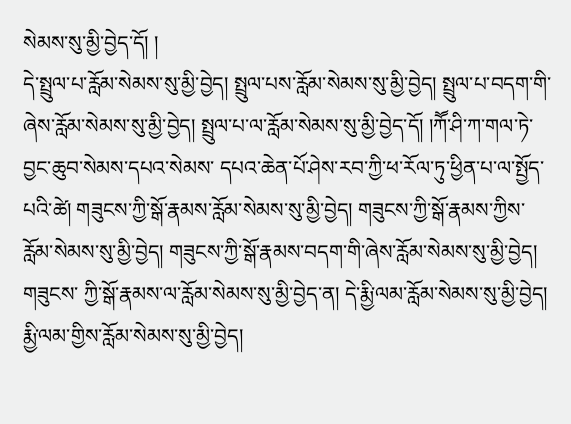སེམས་སུ་མྱི་བྱེད་དོ། །
དེ་སྤྲུལ་པ་རློམ་སེམས་སུ་མྱི་བྱེད། སྤྲུལ་པས་རློམ་སེམས་སུ་མྱི་བྱེད། སྤྲུལ་པ་བདག་གི་ཞེས་རློམ་སེམས་སུ་མྱི་བྱེད། སྤྲུལ་པ་ལ་རློམ་སེམས་སུ་མྱི་བྱེད་དོ། །ཀཽ་ཤི་ཀ་གལ་ཏེ་བྱང་ཆུབ་སེམས་དཔའ་སེམས་ དཔའ་ཆེན་པོ་ཤེས་རབ་ཀྱི་ཕ་རོལ་ཏུ་ཕྱིན་པ་ལ་སྤྱོད་པའི་ཚེ། གཟུངས་ཀྱི་སྒོ་རྣམས་རློམ་སེམས་སུ་མྱི་བྱེད། གཟུངས་ཀྱི་སྒོ་རྣམས་ཀྱིས་རློམ་སེམས་སུ་མྱི་བྱེད། གཟུངས་ཀྱི་སྒོ་རྣམས་བདག་གི་ཞེས་རློམ་སེམས་སུ་མྱི་བྱེད། གཟུངས་ ཀྱི་སྒོ་རྣམས་ལ་རློམ་སེམས་སུ་མྱི་བྱེད་ན། དེ་རྨྱི་ལམ་རློམ་སེམས་སུ་མྱི་བྱེད། རྨྱི་ལམ་གྱིས་རློམ་སེམས་སུ་མྱི་བྱེད།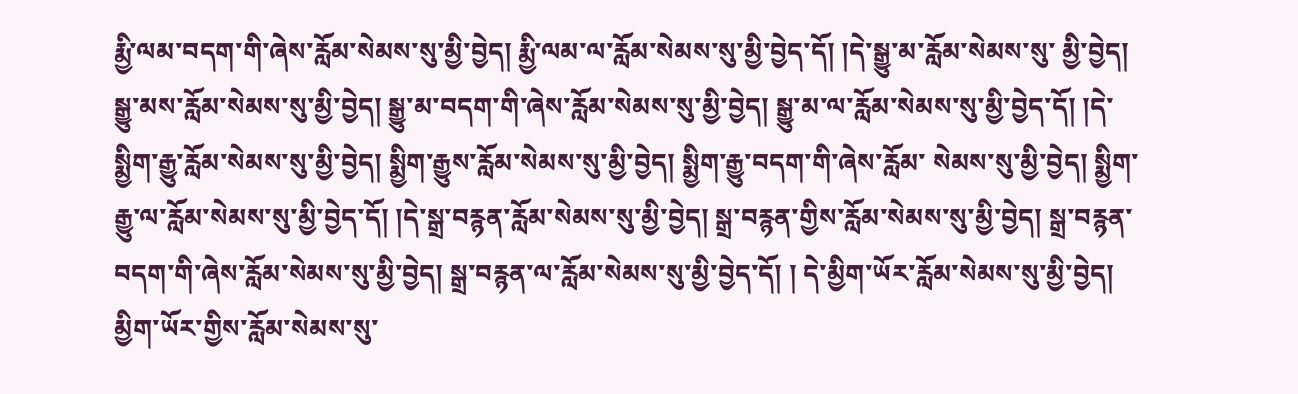རྨྱི་ལམ་བདག་གི་ཞེས་རློམ་སེམས་སུ་མྱི་བྱེད། རྨྱི་ལམ་ལ་རློམ་སེམས་སུ་མྱི་བྱེད་དོ། །དེ་སྒྱུ་མ་རློམ་སེམས་སུ་ མྱི་བྱེད། སྒྱུ་མས་རློམ་སེམས་སུ་མྱི་བྱེད། སྒྱུ་མ་བདག་གི་ཞེས་རློམ་སེམས་སུ་མྱི་བྱེད། སྒྱུ་མ་ལ་རློམ་སེམས་སུ་མྱི་བྱེད་དོ། །དེ་སྨྱིག་རྒྱུ་རློམ་སེམས་སུ་མྱི་བྱེད། སྨྱིག་རྒྱུས་རློམ་སེམས་སུ་མྱི་བྱེད། སྨྱིག་རྒྱུ་བདག་གི་ཞེས་རློམ་ སེམས་སུ་མྱི་བྱེད། སྨྱིག་རྒྱུ་ལ་རློམ་སེམས་སུ་མྱི་བྱེད་དོ། །དེ་སྒྲ་བརྙན་རློམ་སེམས་སུ་མྱི་བྱེད། སྒྲ་བརྙན་གྱིས་རློམ་སེམས་སུ་མྱི་བྱེད། སྒྲ་བརྙན་བདག་གི་ཞེས་རློམ་སེམས་སུ་མྱི་བྱེད། སྒྲ་བརྙན་ལ་རློམ་སེམས་སུ་མྱི་བྱེད་དོ། ། དེ་མྱིག་ཡོར་རློམ་སེམས་སུ་མྱི་བྱེད། མྱིག་ཡོར་གྱིས་རློམ་སེམས་སུ་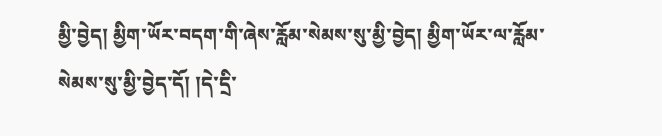མྱི་བྱེད། མྱིག་ཡོར་བདག་གི་ཞེས་རློམ་སེམས་སུ་མྱི་བྱེད། མྱིག་ཡོར་ལ་རློམ་སེམས་སུ་མྱི་བྱེད་དོ། །དེ་དྲི་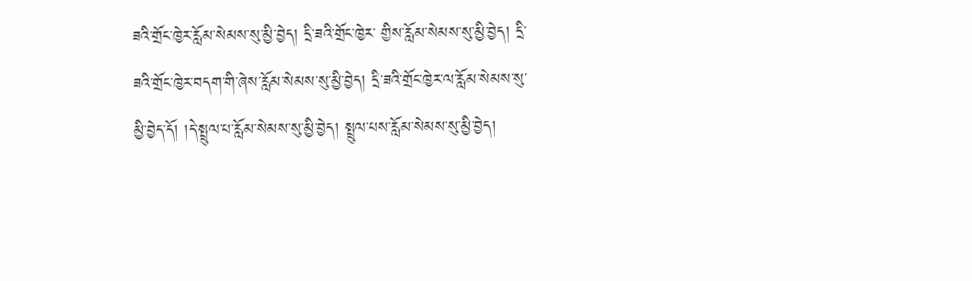ཟའི་གྲོང་ཁྱེར་རློམ་སེམས་སུ་མྱི་བྱེད། དྲི་ཟའི་གྲོང་ཁྱེར་ གྱིས་རློམ་སེམས་སུ་མྱི་བྱེད། དྲི་ཟའི་གྲོང་ཁྱེར་བདག་གི་ཞེས་རློམ་སེམས་སུ་མྱི་བྱེད། དྲི་ཟའི་གྲོང་ཁྱེར་ལ་རློམ་སེམས་སུ་མྱི་བྱེད་དོ། །དེ་སྤྲུལ་པ་རློམ་སེམས་སུ་མྱི་བྱེད། སྤྲུལ་པས་རློམ་སེམས་སུ་མྱི་བྱེད།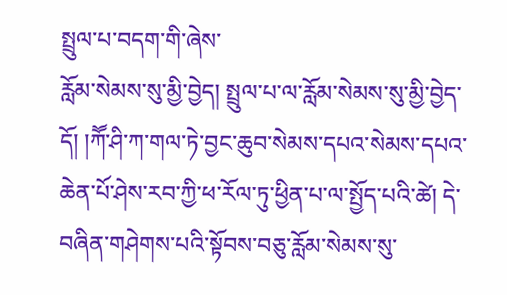སྤྲུལ་པ་བདག་གི་ཞེས་
རློམ་སེམས་སུ་མྱི་བྱེད། སྤྲུལ་པ་ལ་རློམ་སེམས་སུ་མྱི་བྱེད་དོ། །ཀཽ་ཤི་ཀ་གལ་ཏེ་བྱང་ཆུབ་སེམས་དཔའ་སེམས་དཔའ་ཆེན་པོ་ཤེས་རབ་ཀྱི་ཕ་རོལ་ཏུ་ཕྱིན་པ་ལ་སྤྱོད་པའི་ཚེ། དེ་བཞིན་གཤེགས་པའི་སྟོབས་བཅུ་རློམ་སེམས་སུ་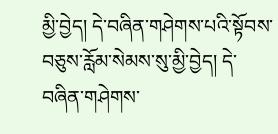མྱི་བྱེད། དེ་བཞིན་གཤེགས་པའི་སྟོབས་བཅུས་རློམ་སེམས་སུ་མྱི་བྱེད། དེ་བཞིན་གཤེགས་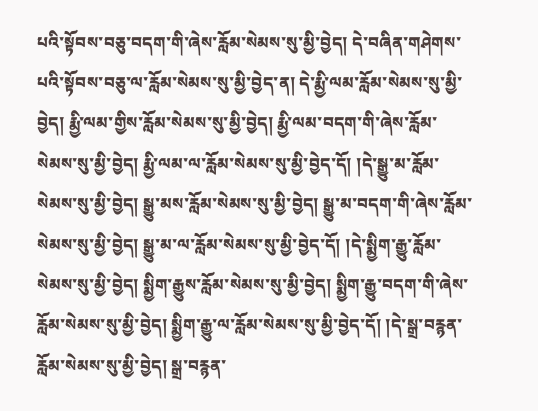པའི་སྟོབས་བཅུ་བདག་གི་ཞེས་རློམ་སེམས་སུ་མྱི་བྱེད། དེ་བཞིན་གཤེགས་པའི་སྟོབས་བཅུ་ལ་རློམ་སེམས་སུ་མྱི་བྱེད་ན། དེ་རྨྱི་ལམ་རློམ་སེམས་སུ་མྱི་བྱེད། རྨྱི་ལམ་གྱིས་རློམ་སེམས་སུ་མྱི་བྱེད། རྨྱི་ལམ་བདག་གི་ཞེས་རློམ་སེམས་སུ་མྱི་བྱེད། རྨྱི་ལམ་ལ་རློམ་སེམས་སུ་མྱི་བྱེད་དོ། །དེ་སྒྱུ་མ་རློམ་སེམས་སུ་མྱི་བྱེད། སྒྱུ་མས་རློམ་སེམས་སུ་མྱི་བྱེད། སྒྱུ་མ་བདག་གི་ཞེས་རློམ་སེམས་སུ་མྱི་བྱེད། སྒྱུ་མ་ལ་རློམ་སེམས་སུ་མྱི་བྱེད་དོ། །དེ་སྨྱིག་རྒྱུ་རློམ་སེམས་སུ་མྱི་བྱེད། སྨྱིག་རྒྱུས་རློམ་སེམས་སུ་མྱི་བྱེད། སྨྱིག་རྒྱུ་བདག་གི་ཞེས་རློམ་སེམས་སུ་མྱི་བྱེད། སྨྱིག་རྒྱུ་ལ་རློམ་སེམས་སུ་མྱི་བྱེད་དོ། །དེ་སྒྲ་བརྙན་རློམ་སེམས་སུ་མྱི་བྱེད། སྒྲ་བརྙན་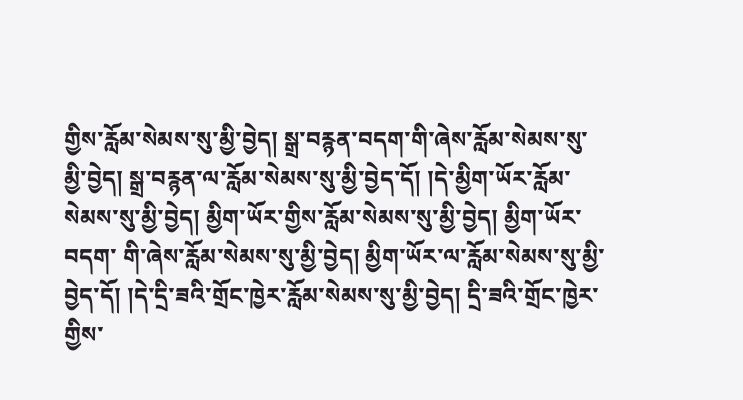གྱིས་རློམ་སེམས་སུ་མྱི་བྱེད། སྒྲ་བརྙན་བདག་གི་ཞེས་རློམ་སེམས་སུ་མྱི་བྱེད། སྒྲ་བརྙན་ལ་རློམ་སེམས་སུ་མྱི་བྱེད་དོ། །དེ་མྱིག་ཡོར་རློམ་སེམས་སུ་མྱི་བྱེད། མྱིག་ཡོར་གྱིས་རློམ་སེམས་སུ་མྱི་བྱེད། མྱིག་ཡོར་བདག་ གི་ཞེས་རློམ་སེམས་སུ་མྱི་བྱེད། མྱིག་ཡོར་ལ་རློམ་སེམས་སུ་མྱི་བྱེད་དོ། །དེ་དྲི་ཟའི་གྲོང་ཁྱེར་རློམ་སེམས་སུ་མྱི་བྱེད། དྲི་ཟའི་གྲོང་ཁྱེར་གྱིས་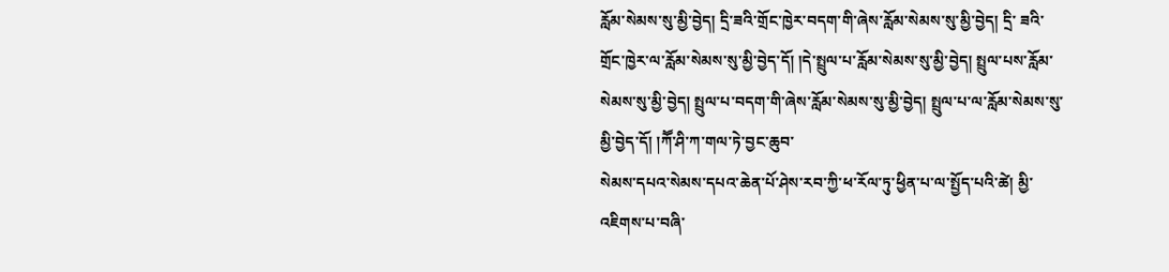རློམ་སེམས་སུ་མྱི་བྱེད། དྲི་ཟའི་གྲོང་ཁྱེར་བདག་གི་ཞེས་རློམ་སེམས་སུ་མྱི་བྱེད། དྲི་ ཟའི་གྲོང་ཁྱེར་ལ་རློམ་སེམས་སུ་མྱི་བྱེད་དོ། །དེ་སྤྲུལ་པ་རློམ་སེམས་སུ་མྱི་བྱེད། སྤྲུལ་པས་རློམ་སེམས་སུ་མྱི་བྱེད། སྤྲུལ་པ་བདག་གི་ཞེས་རློམ་སེམས་སུ་མྱི་བྱེད། སྤྲུལ་པ་ལ་རློམ་སེམས་སུ་མྱི་བྱེད་དོ། །ཀཽ་ཤི་ཀ་གལ་ཏེ་བྱང་ཆུབ་
སེམས་དཔའ་སེམས་དཔའ་ཆེན་པོ་ཤེས་རབ་ཀྱི་ཕ་རོལ་ཏུ་ཕྱིན་པ་ལ་སྤྱོད་པའི་ཚེ། མྱི་འཇིགས་པ་བཞི་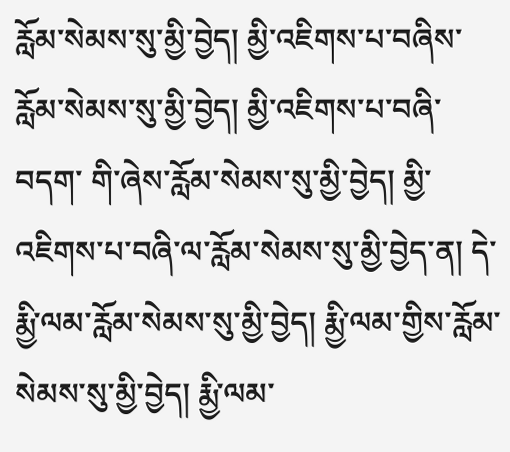རློམ་སེམས་སུ་མྱི་བྱེད། མྱི་འཇིགས་པ་བཞིས་རློམ་སེམས་སུ་མྱི་བྱེད། མྱི་འཇིགས་པ་བཞི་བདག་ གི་ཞེས་རློམ་སེམས་སུ་མྱི་བྱེད། མྱི་འཇིགས་པ་བཞི་ལ་རློམ་སེམས་སུ་མྱི་བྱེད་ན། དེ་རྨྱི་ལམ་རློམ་སེམས་སུ་མྱི་བྱེད། རྨྱི་ལམ་གྱིས་རློམ་སེམས་སུ་མྱི་བྱེད། རྨྱི་ལམ་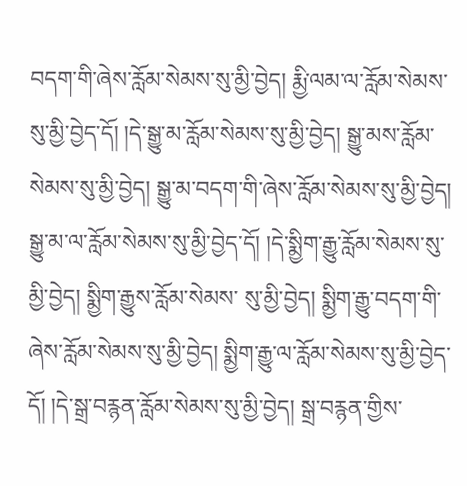བདག་གི་ཞེས་རློམ་སེམས་སུ་མྱི་བྱེད། རྨྱི་ལམ་ལ་རློམ་སེམས་ སུ་མྱི་བྱེད་དོ། །དེ་སྒྱུ་མ་རློམ་སེམས་སུ་མྱི་བྱེད། སྒྱུ་མས་རློམ་སེམས་སུ་མྱི་བྱེད། སྒྱུ་མ་བདག་གི་ཞེས་རློམ་སེམས་སུ་མྱི་བྱེད། སྒྱུ་མ་ལ་རློམ་སེམས་སུ་མྱི་བྱེད་དོ། །དེ་སྨྱིག་རྒྱུ་རློམ་སེམས་སུ་མྱི་བྱེད། སྨྱིག་རྒྱུས་རློམ་སེམས་ སུ་མྱི་བྱེད། སྨྱིག་རྒྱུ་བདག་གི་ཞེས་རློམ་སེམས་སུ་མྱི་བྱེད། སྨྱིག་རྒྱུ་ལ་རློམ་སེམས་སུ་མྱི་བྱེད་དོ། །དེ་སྒྲ་བརྙན་རློམ་སེམས་སུ་མྱི་བྱེད། སྒྲ་བརྙན་གྱིས་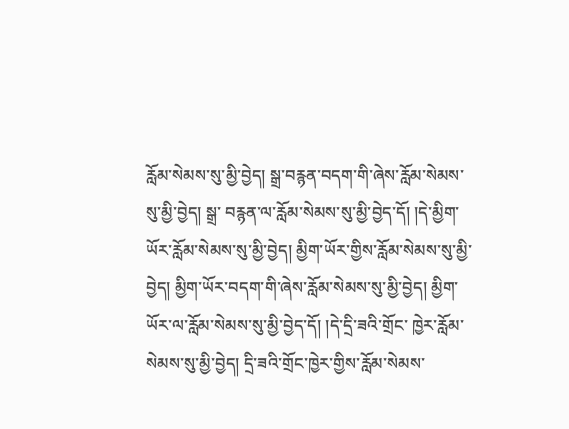རློམ་སེམས་སུ་མྱི་བྱེད། སྒྲ་བརྙན་བདག་གི་ཞེས་རློམ་སེམས་སུ་མྱི་བྱེད། སྒྲ་ བརྙན་ལ་རློམ་སེམས་སུ་མྱི་བྱེད་དོ། །དེ་མྱིག་ཡོར་རློམ་སེམས་སུ་མྱི་བྱེད། མྱིག་ཡོར་གྱིས་རློམ་སེམས་སུ་མྱི་བྱེད། མྱིག་ཡོར་བདག་གི་ཞེས་རློམ་སེམས་སུ་མྱི་བྱེད། མྱིག་ཡོར་ལ་རློམ་སེམས་སུ་མྱི་བྱེད་དོ། །དེ་དྲི་ཟའི་གྲོང་ ཁྱེར་རློམ་སེམས་སུ་མྱི་བྱེད། དྲི་ཟའི་གྲོང་ཁྱེར་གྱིས་རློམ་སེམས་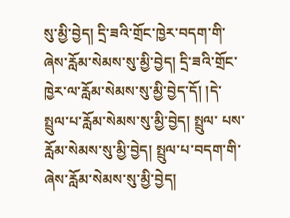སུ་མྱི་བྱེད། དྲི་ཟའི་གྲོང་ཁྱེར་བདག་གི་ཞེས་རློམ་སེམས་སུ་མྱི་བྱེད། དྲི་ཟའི་གྲོང་ཁྱེར་ལ་རློམ་སེམས་སུ་མྱི་བྱེད་དོ། །དེ་སྤྲུལ་པ་རློམ་སེམས་སུ་མྱི་བྱེད། སྤྲུལ་ པས་རློམ་སེམས་སུ་མྱི་བྱེད། སྤྲུལ་པ་བདག་གི་ཞེས་རློམ་སེམས་སུ་མྱི་བྱེད།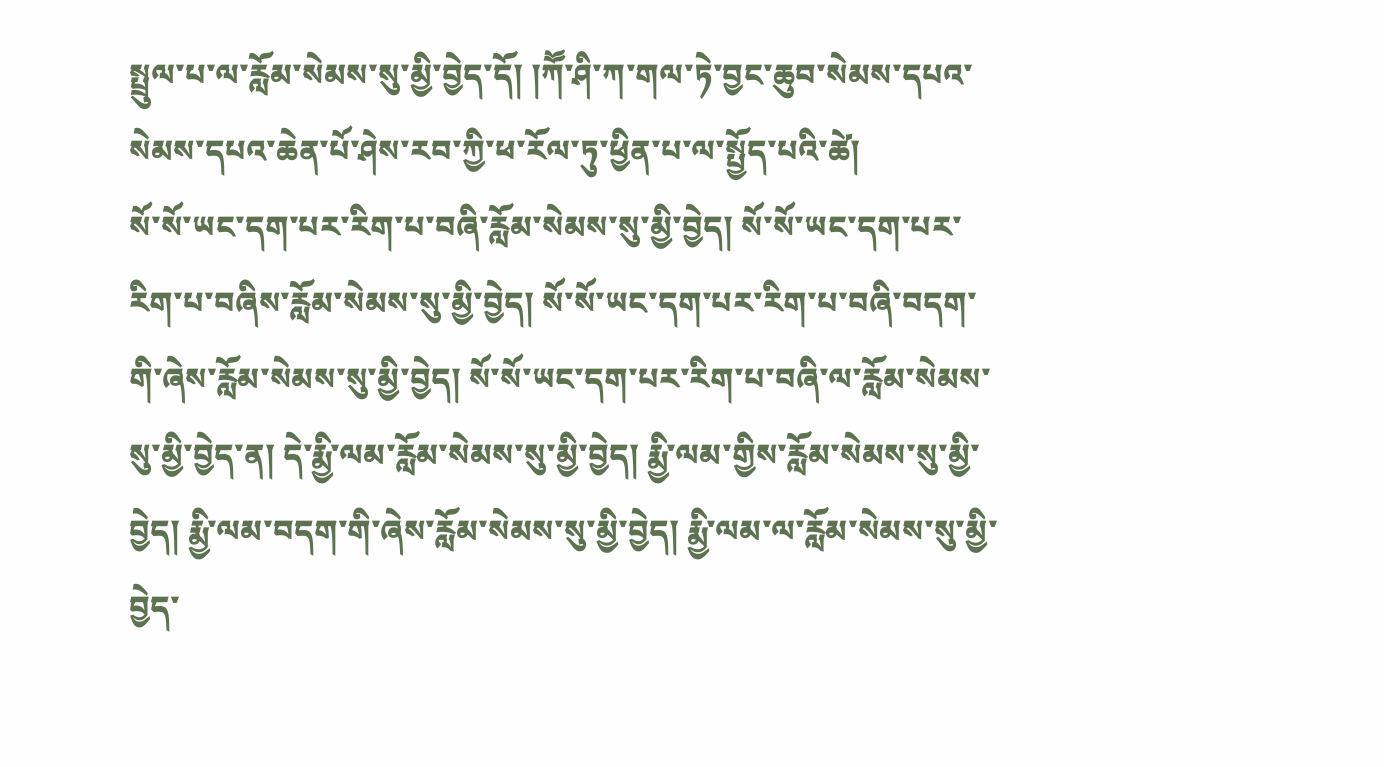སྤྲུལ་པ་ལ་རློམ་སེམས་སུ་མྱི་བྱེད་དོ། །ཀཽ་ཤི་ཀ་གལ་ཏེ་བྱང་ཆུབ་སེམས་དཔའ་སེམས་དཔའ་ཆེན་པོ་ཤེས་རབ་ཀྱི་ཕ་རོལ་ཏུ་ཕྱིན་པ་ལ་སྤྱོད་པའི་ཚེ།
སོ་སོ་ཡང་དག་པར་རིག་པ་བཞི་རློམ་སེམས་སུ་མྱི་བྱེད། སོ་སོ་ཡང་དག་པར་རིག་པ་བཞིས་རློམ་སེམས་སུ་མྱི་བྱེད། སོ་སོ་ཡང་དག་པར་རིག་པ་བཞི་བདག་གི་ཞེས་རློམ་སེམས་སུ་མྱི་བྱེད། སོ་སོ་ཡང་དག་པར་རིག་པ་བཞི་ལ་རློམ་སེམས་ སུ་མྱི་བྱེད་ན། དེ་རྨྱི་ལམ་རློམ་སེམས་སུ་མྱི་བྱེད། རྨྱི་ལམ་གྱིས་རློམ་སེམས་སུ་མྱི་བྱེད། རྨྱི་ལམ་བདག་གི་ཞེས་རློམ་སེམས་སུ་མྱི་བྱེད། རྨྱི་ལམ་ལ་རློམ་སེམས་སུ་མྱི་བྱེད་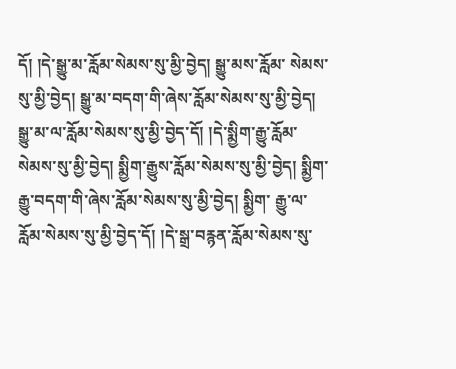དོ། །དེ་སྒྱུ་མ་རློམ་སེམས་སུ་མྱི་བྱེད། སྒྱུ་མས་རློམ་ སེམས་སུ་མྱི་བྱེད། སྒྱུ་མ་བདག་གི་ཞེས་རློམ་སེམས་སུ་མྱི་བྱེད། སྒྱུ་མ་ལ་རློམ་སེམས་སུ་མྱི་བྱེད་དོ། །དེ་སྨྱིག་རྒྱུ་རློམ་སེམས་སུ་མྱི་བྱེད། སྨྱིག་རྒྱུས་རློམ་སེམས་སུ་མྱི་བྱེད། སྨྱིག་རྒྱུ་བདག་གི་ཞེས་རློམ་སེམས་སུ་མྱི་བྱེད། སྨྱིག་ རྒྱུ་ལ་རློམ་སེམས་སུ་མྱི་བྱེད་དོ། །དེ་སྒྲ་བརྙན་རློམ་སེམས་སུ་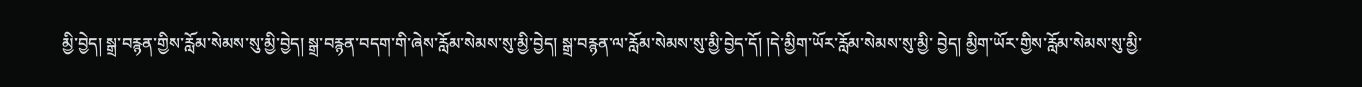མྱི་བྱེད། སྒྲ་བརྙན་གྱིས་རློམ་སེམས་སུ་མྱི་བྱེད། སྒྲ་བརྙན་བདག་གི་ཞེས་རློམ་སེམས་སུ་མྱི་བྱེད། སྒྲ་བརྙན་ལ་རློམ་སེམས་སུ་མྱི་བྱེད་དོ། །དེ་མྱིག་ཡོར་རློམ་སེམས་སུ་མྱི་ བྱེད། མྱིག་ཡོར་གྱིས་རློམ་སེམས་སུ་མྱི་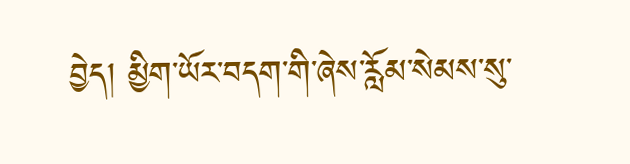བྱེད། མྱིག་ཡོར་བདག་གི་ཞེས་རློམ་སེམས་སུ་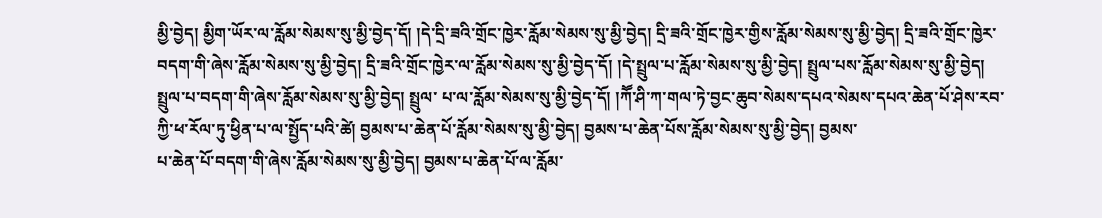མྱི་བྱེད། མྱིག་ཡོར་ལ་རློམ་སེམས་སུ་མྱི་བྱེད་དོ། །དེ་དྲི་ཟའི་གྲོང་ཁྱེར་རློམ་སེམས་སུ་མྱི་བྱེད། དྲི་ཟའི་གྲོང་ཁྱེར་གྱིས་རློམ་སེམས་སུ་མྱི་བྱེད། དྲི་ཟའི་གྲོང་ཁྱེར་བདག་གི་ཞེས་རློམ་སེམས་སུ་མྱི་བྱེད། དྲི་ཟའི་གྲོང་ཁྱེར་ལ་རློམ་སེམས་སུ་མྱི་བྱེད་དོ། །དེ་སྤྲུལ་པ་རློམ་སེམས་སུ་མྱི་བྱེད། སྤྲུལ་པས་རློམ་སེམས་སུ་མྱི་བྱེད། སྤྲུལ་པ་བདག་གི་ཞེས་རློམ་སེམས་སུ་མྱི་བྱེད། སྤྲུལ་ པ་ལ་རློམ་སེམས་སུ་མྱི་བྱེད་དོ། །ཀཽ་ཤི་ཀ་གལ་ཏེ་བྱང་ཆུབ་སེམས་དཔའ་སེམས་དཔའ་ཆེན་པོ་ཤེས་རབ་ཀྱི་ཕ་རོལ་ཏུ་ཕྱིན་པ་ལ་སྤྱོད་པའི་ཚེ། བྱམས་པ་ཆེན་པོ་རློམ་སེམས་སུ་མྱི་བྱེད། བྱམས་པ་ཆེན་པོས་རློམ་སེམས་སུ་མྱི་བྱེད། བྱམས་
པ་ཆེན་པོ་བདག་གི་ཞེས་རློམ་སེམས་སུ་མྱི་བྱེད། བྱམས་པ་ཆེན་པོ་ལ་རློམ་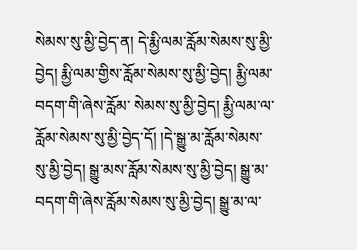སེམས་སུ་མྱི་བྱེད་ན། དེ་རྨྱི་ལམ་རློམ་སེམས་སུ་མྱི་བྱེད། རྨྱི་ལམ་གྱིས་རློམ་སེམས་སུ་མྱི་བྱེད། རྨྱི་ལམ་བདག་གི་ཞེས་རློམ་ སེམས་སུ་མྱི་བྱེད། རྨྱི་ལམ་ལ་རློམ་སེམས་སུ་མྱི་བྱེད་དོ། །དེ་སྒྱུ་མ་རློམ་སེམས་སུ་མྱི་བྱེད། སྒྱུ་མས་རློམ་སེམས་སུ་མྱི་བྱེད། སྒྱུ་མ་བདག་གི་ཞེས་རློམ་སེམས་སུ་མྱི་བྱེད། སྒྱུ་མ་ལ་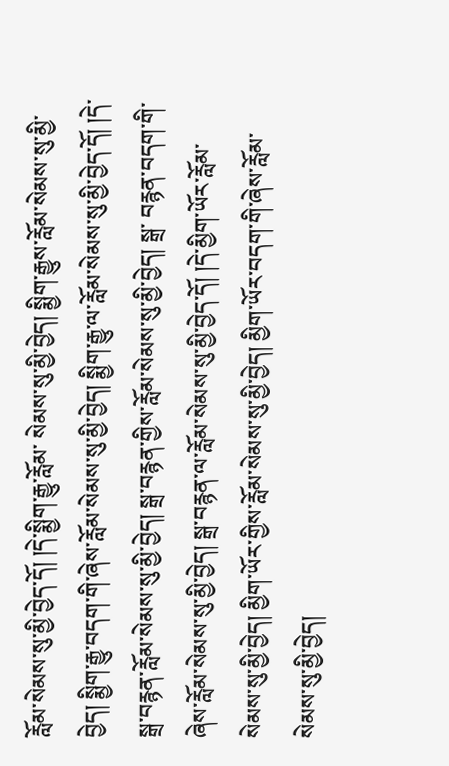རློམ་སེམས་སུ་མྱི་བྱེད་དོ། །དེ་སྨྱིག་རྒྱུ་རློམ་ སེམས་སུ་མྱི་བྱེད། སྨྱིག་རྒྱུས་རློམ་སེམས་སུ་མྱི་བྱེད། སྨྱིག་རྒྱུ་བདག་གི་ཞེས་རློམ་སེམས་སུ་མྱི་བྱེད། སྨྱིག་རྒྱུ་ལ་རློམ་སེམས་སུ་མྱི་བྱེད་དོ། །དེ་སྒྲ་བརྙན་རློམ་སེམས་སུ་མྱི་བྱེད། སྒྲ་བརྙན་གྱིས་རློམ་སེམས་སུ་མྱི་བྱེད། སྒྲ་ བརྙན་བདག་གི་ཞེས་རློམ་སེམས་སུ་མྱི་བྱེད། སྒྲ་བརྙན་ལ་རློམ་སེམས་སུ་མྱི་བྱེད་དོ། །དེ་མྱིག་ཡོར་རློམ་སེམས་སུ་མྱི་བྱེད། མྱིག་ཡོར་གྱིས་རློམ་སེམས་སུ་མྱི་བྱེད། མྱིག་ཡོར་བདག་གི་ཞེས་རློམ་སེམས་སུ་མྱི་བྱེད།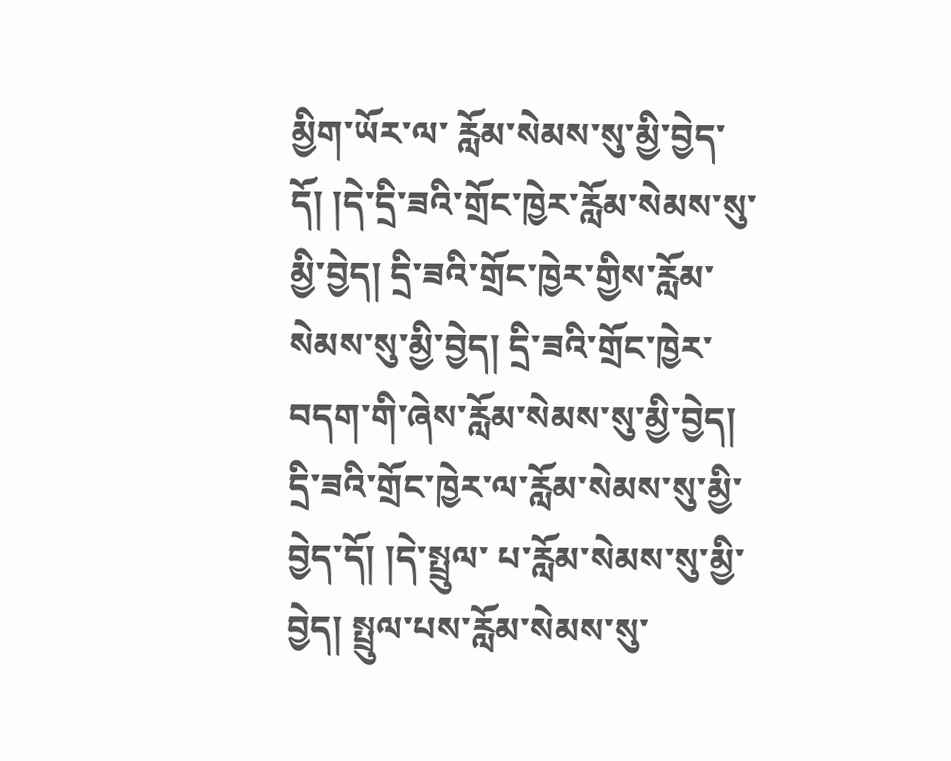མྱིག་ཡོར་ལ་ རློམ་སེམས་སུ་མྱི་བྱེད་དོ། །དེ་དྲི་ཟའི་གྲོང་ཁྱེར་རློམ་སེམས་སུ་མྱི་བྱེད། དྲི་ཟའི་གྲོང་ཁྱེར་གྱིས་རློམ་སེམས་སུ་མྱི་བྱེད། དྲི་ཟའི་གྲོང་ཁྱེར་བདག་གི་ཞེས་རློམ་སེམས་སུ་མྱི་བྱེད། དྲི་ཟའི་གྲོང་ཁྱེར་ལ་རློམ་སེམས་སུ་མྱི་བྱེད་དོ། །དེ་སྤྲུལ་ པ་རློམ་སེམས་སུ་མྱི་བྱེད། སྤྲུལ་པས་རློམ་སེམས་སུ་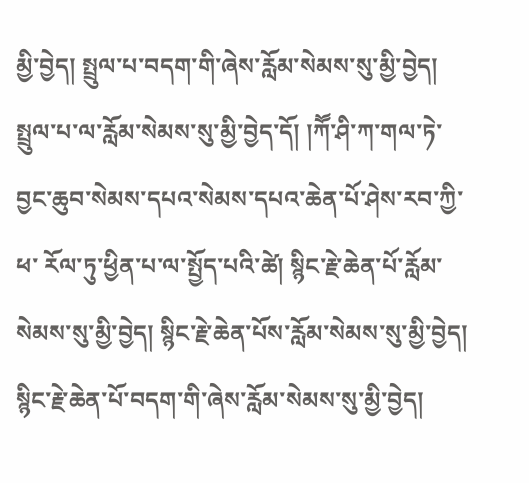མྱི་བྱེད། སྤྲུལ་པ་བདག་གི་ཞེས་རློམ་སེམས་སུ་མྱི་བྱེད། སྤྲུལ་པ་ལ་རློམ་སེམས་སུ་མྱི་བྱེད་དོ། །ཀཽ་ཤི་ཀ་གལ་ཏེ་བྱང་ཆུབ་སེམས་དཔའ་སེམས་དཔའ་ཆེན་པོ་ཤེས་རབ་ཀྱི་ཕ་ རོལ་ཏུ་ཕྱིན་པ་ལ་སྤྱོད་པའི་ཚེ། སྙིང་རྗེ་ཆེན་པོ་རློམ་སེམས་སུ་མྱི་བྱེད། སྙིང་རྗེ་ཆེན་པོས་རློམ་སེམས་སུ་མྱི་བྱེད། སྙིང་རྗེ་ཆེན་པོ་བདག་གི་ཞེས་རློམ་སེམས་སུ་མྱི་བྱེད།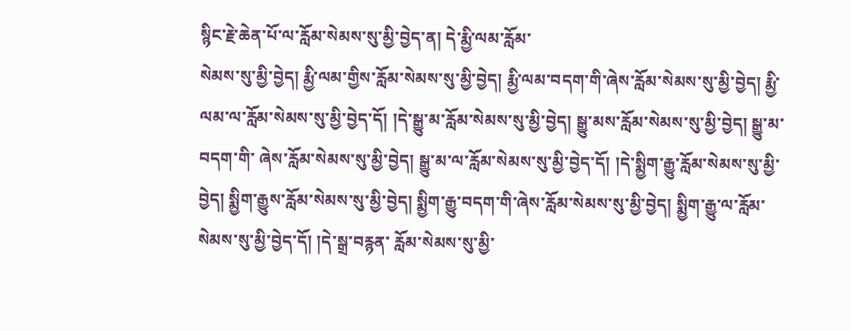སྙིང་རྗེ་ཆེན་པོ་ལ་རློམ་སེམས་སུ་མྱི་བྱེད་ན། དེ་རྨྱི་ལམ་རློམ་
སེམས་སུ་མྱི་བྱེད། རྨྱི་ལམ་གྱིས་རློམ་སེམས་སུ་མྱི་བྱེད། རྨྱི་ལམ་བདག་གི་ཞེས་རློམ་སེམས་སུ་མྱི་བྱེད། རྨྱི་ལམ་ལ་རློམ་སེམས་སུ་མྱི་བྱེད་དོ། །དེ་སྒྱུ་མ་རློམ་སེམས་སུ་མྱི་བྱེད། སྒྱུ་མས་རློམ་སེམས་སུ་མྱི་བྱེད། སྒྱུ་མ་བདག་གི་ ཞེས་རློམ་སེམས་སུ་མྱི་བྱེད། སྒྱུ་མ་ལ་རློམ་སེམས་སུ་མྱི་བྱེད་དོ། །དེ་སྨྱིག་རྒྱུ་རློམ་སེམས་སུ་མྱི་བྱེད། སྨྱིག་རྒྱུས་རློམ་སེམས་སུ་མྱི་བྱེད། སྨྱིག་རྒྱུ་བདག་གི་ཞེས་རློམ་སེམས་སུ་མྱི་བྱེད། སྨྱིག་རྒྱུ་ལ་རློམ་སེམས་སུ་མྱི་བྱེད་དོ། །དེ་སྒྲ་བརྙན་ རློམ་སེམས་སུ་མྱི་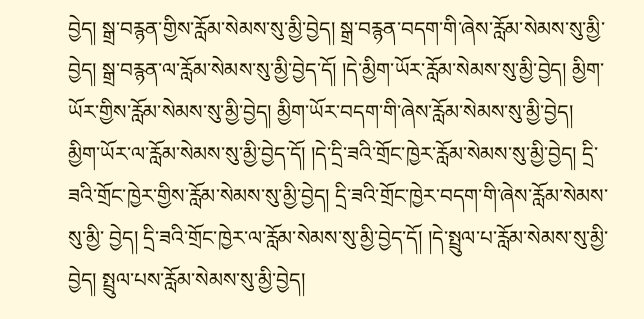བྱེད། སྒྲ་བརྙན་གྱིས་རློམ་སེམས་སུ་མྱི་བྱེད། སྒྲ་བརྙན་བདག་གི་ཞེས་རློམ་སེམས་སུ་མྱི་བྱེད། སྒྲ་བརྙན་ལ་རློམ་སེམས་སུ་མྱི་བྱེད་དོ། །དེ་མྱིག་ཡོར་རློམ་སེམས་སུ་མྱི་བྱེད། མྱིག་ཡོར་གྱིས་རློམ་སེམས་སུ་མྱི་བྱེད། མྱིག་ཡོར་བདག་གི་ཞེས་རློམ་སེམས་སུ་མྱི་བྱེད། མྱིག་ཡོར་ལ་རློམ་སེམས་སུ་མྱི་བྱེད་དོ། །དེ་དྲི་ཟའི་གྲོང་ཁྱེར་རློམ་སེམས་སུ་མྱི་བྱེད། དྲི་ཟའི་གྲོང་ཁྱེར་གྱིས་རློམ་སེམས་སུ་མྱི་བྱེད། དྲི་ཟའི་གྲོང་ཁྱེར་བདག་གི་ཞེས་རློམ་སེམས་སུ་མྱི་ བྱེད། དྲི་ཟའི་གྲོང་ཁྱེར་ལ་རློམ་སེམས་སུ་མྱི་བྱེད་དོ། །དེ་སྤྲུལ་པ་རློམ་སེམས་སུ་མྱི་བྱེད། སྤྲུལ་པས་རློམ་སེམས་སུ་མྱི་བྱེད།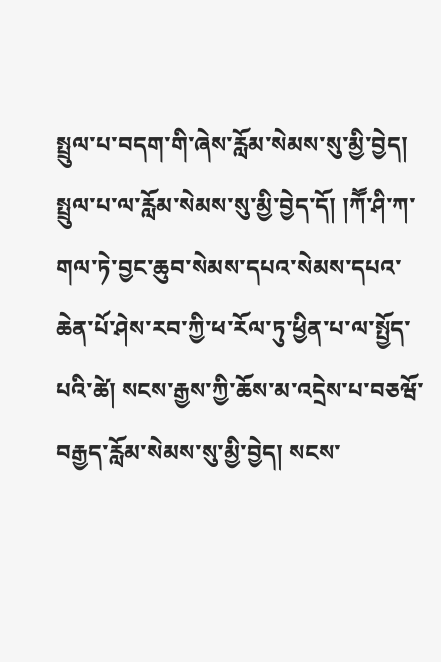སྤྲུལ་པ་བདག་གི་ཞེས་རློམ་སེམས་སུ་མྱི་བྱེད། སྤྲུལ་པ་ལ་རློམ་སེམས་སུ་མྱི་བྱེད་དོ། །ཀཽ་ཤི་ཀ་ གལ་ཏེ་བྱང་ཆུབ་སེམས་དཔའ་སེམས་དཔའ་ཆེན་པོ་ཤེས་རབ་ཀྱི་ཕ་རོལ་ཏུ་ཕྱིན་པ་ལ་སྤྱོད་པའི་ཚེ། སངས་རྒྱས་ཀྱི་ཆོས་མ་འདྲེས་པ་བཅཝོ་བརྒྱད་རློམ་སེམས་སུ་མྱི་བྱེད། སངས་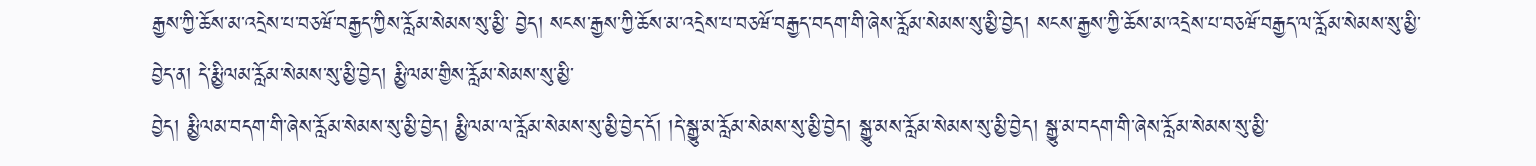རྒྱས་ཀྱི་ཆོས་མ་འདྲེས་པ་བཅཝོ་བརྒྱད་ཀྱིས་རློམ་སེམས་སུ་མྱི་ བྱེད། སངས་རྒྱས་ཀྱི་ཆོས་མ་འདྲེས་པ་བཅཝོ་བརྒྱད་བདག་གི་ཞེས་རློམ་སེམས་སུ་མྱི་བྱེད། སངས་རྒྱས་ཀྱི་ཆོས་མ་འདྲེས་པ་བཅཝོ་བརྒྱད་ལ་རློམ་སེམས་སུ་མྱི་བྱེད་ན། དེ་རྨྱི་ལམ་རློམ་སེམས་སུ་མྱི་བྱེད། རྨྱི་ལམ་གྱིས་རློམ་སེམས་སུ་མྱི་
བྱེད། རྨྱི་ལམ་བདག་གི་ཞེས་རློམ་སེམས་སུ་མྱི་བྱེད། རྨྱི་ལམ་ལ་རློམ་སེམས་སུ་མྱི་བྱེད་དོ། །དེ་སྒྱུ་མ་རློམ་སེམས་སུ་མྱི་བྱེད། སྒྱུ་མས་རློམ་སེམས་སུ་མྱི་བྱེད། སྒྱུ་མ་བདག་གི་ཞེས་རློམ་སེམས་སུ་མྱི་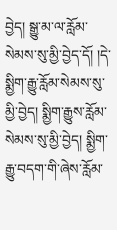བྱེད། སྒྱུ་མ་ལ་རློམ་སེམས་སུ་མྱི་བྱེད་དོ། །དེ་སྨྱིག་རྒྱུ་རློམ་སེམས་སུ་མྱི་བྱེད། སྨྱིག་རྒྱུས་རློམ་སེམས་སུ་མྱི་བྱེད། སྨྱིག་རྒྱུ་བདག་གི་ཞེས་རློམ་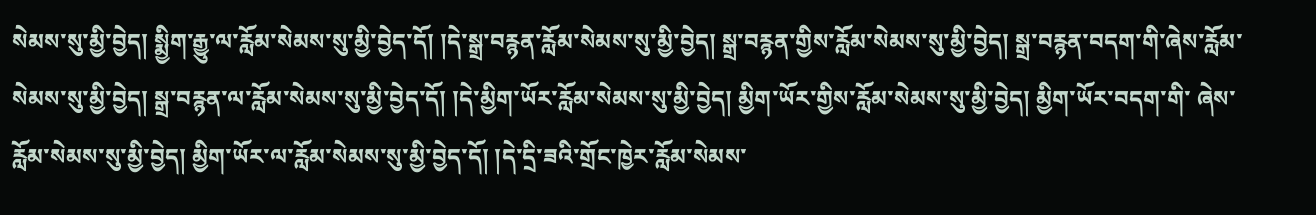སེམས་སུ་མྱི་བྱེད། སྨྱིག་རྒྱུ་ལ་རློམ་སེམས་སུ་མྱི་བྱེད་དོ། །དེ་སྒྲ་བརྙན་རློམ་སེམས་སུ་མྱི་བྱེད། སྒྲ་བརྙན་གྱིས་རློམ་སེམས་སུ་མྱི་བྱེད། སྒྲ་བརྙན་བདག་གི་ཞེས་རློམ་སེམས་སུ་མྱི་བྱེད། སྒྲ་བརྙན་ལ་རློམ་སེམས་སུ་མྱི་བྱེད་དོ། །དེ་མྱིག་ཡོར་རློམ་སེམས་སུ་མྱི་བྱེད། མྱིག་ཡོར་གྱིས་རློམ་སེམས་སུ་མྱི་བྱེད། མྱིག་ཡོར་བདག་གི་ ཞེས་རློམ་སེམས་སུ་མྱི་བྱེད། མྱིག་ཡོར་ལ་རློམ་སེམས་སུ་མྱི་བྱེད་དོ། །དེ་དྲི་ཟའི་གྲོང་ཁྱེར་རློམ་སེམས་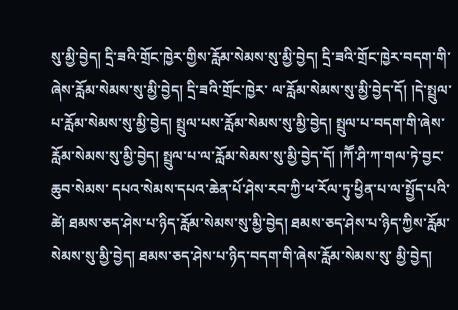སུ་མྱི་བྱེད། དྲི་ཟའི་གྲོང་ཁྱེར་གྱིས་རློམ་སེམས་སུ་མྱི་བྱེད། དྲི་ཟའི་གྲོང་ཁྱེར་བདག་གི་ཞེས་རློམ་སེམས་སུ་མྱི་བྱེད། དྲི་ཟའི་གྲོང་ཁྱེར་ ལ་རློམ་སེམས་སུ་མྱི་བྱེད་དོ། །དེ་སྤྲུལ་པ་རློམ་སེམས་སུ་མྱི་བྱེད། སྤྲུལ་པས་རློམ་སེམས་སུ་མྱི་བྱེད། སྤྲུལ་པ་བདག་གི་ཞེས་རློམ་སེམས་སུ་མྱི་བྱེད། སྤྲུལ་པ་ལ་རློམ་སེམས་སུ་མྱི་བྱེད་དོ། །ཀཽ་ཤི་ཀ་གལ་ཏེ་བྱང་ཆུབ་སེམས་ དཔའ་སེམས་དཔའ་ཆེན་པོ་ཤེས་རབ་ཀྱི་ཕ་རོལ་ཏུ་ཕྱིན་པ་ལ་སྤྱོད་པའི་ཚེ། ཐམས་ཅད་ཤེས་པ་ཉིད་རློམ་སེམས་སུ་མྱི་བྱེད། ཐམས་ཅད་ཤེས་པ་ཉིད་ཀྱིས་རློམ་སེམས་སུ་མྱི་བྱེད། ཐམས་ཅད་ཤེས་པ་ཉིད་བདག་གི་ཞེས་རློམ་སེམས་སུ་ མྱི་བྱེད།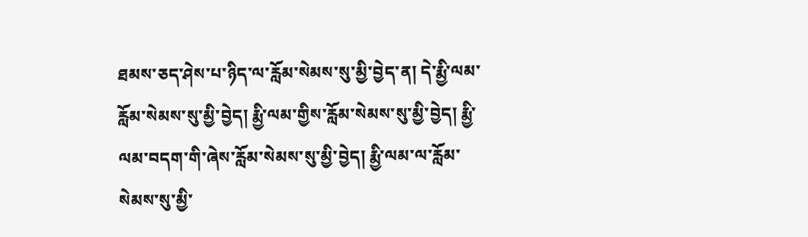ཐམས་ཅད་ཤེས་པ་ཉིད་ལ་རློམ་སེམས་སུ་མྱི་བྱེད་ན། དེ་རྨྱི་ལམ་རློམ་སེམས་སུ་མྱི་བྱེད། རྨྱི་ལམ་གྱིས་རློམ་སེམས་སུ་མྱི་བྱེད། རྨྱི་ལམ་བདག་གི་ཞེས་རློམ་སེམས་སུ་མྱི་བྱེད། རྨྱི་ལམ་ལ་རློམ་སེམས་སུ་མྱི་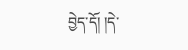བྱེད་དོ། །དེ་